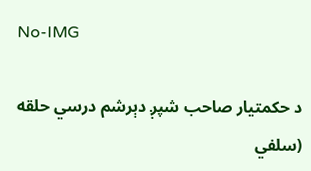No-IMG

د حکمتيار صاحب شپږ دېرشم درسي حلقه (سلفي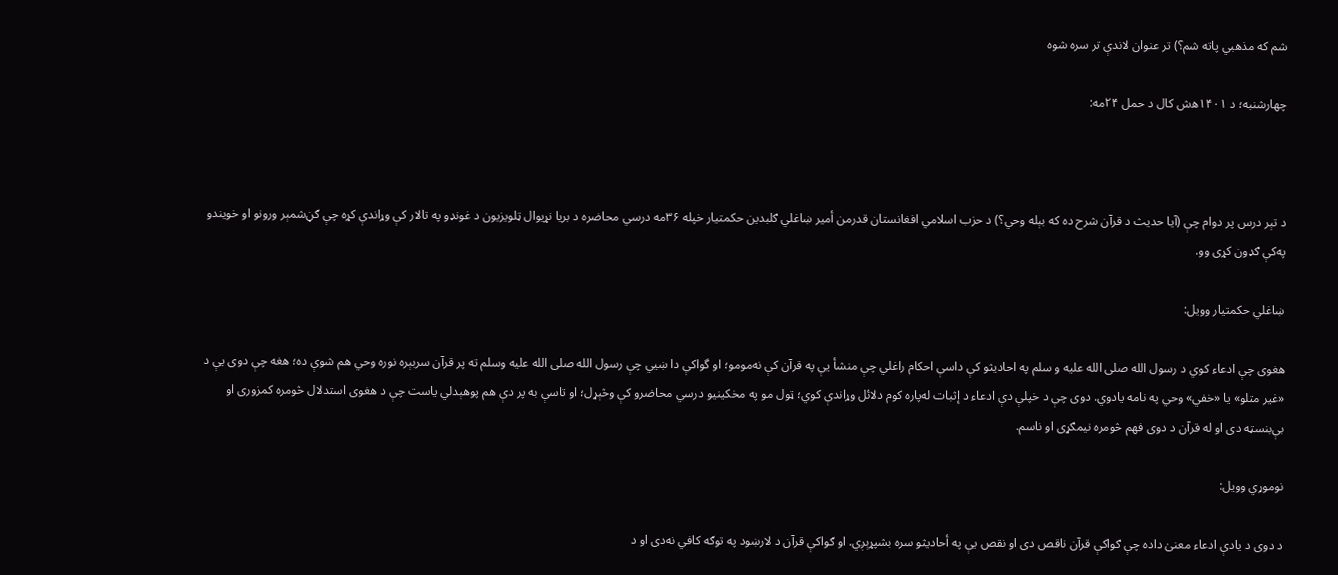شم که مذهبي پاته شم؟) تر عنوان لاندې تر سره شوه

چهارشنبه؛ د ۱۴۰۱ھ‌ش کال د حمل ۲۴مه:



د تېر درس پر دوام چې (آيا حديث د قرآن شرح ده كه بېله وحي؟) د حزب اسلامي افغانستان قدرمن أمير ښاغلي ګلبدين حکمتيار خپله ۳۶مه درسي محاضره د بریا نړيوال ټلويزيون د غونډو په تالار کې وړاندې کړه چې ګڼ‌شمېر ورونو او خویندو په‌کې ګډون کړی وو.

ښاغلي حکمتيار وويل:

هغوی چې ادعاء كوي د رسول الله صلى الله عليه و سلم په احاديثو كې داسې احكام راغلي چې منشأ يې په قرآن كې نه‌مومو؛ او گواكې دا ښيي چې رسول الله صلی الله عليه وسلم ته پر قرآن سربېره نوره وحي هم شوې ده؛ هغه چې دوى يې د «غير متلو» يا «خفي» وحي په نامه يادوي. دوى چې د خپلې دې ادعاء د إثبات له‌پاره كوم دلائل وړاندې كوي؛ ټول مو په مخكينيو درسي محاضرو كې وڅېړل؛ او تاسې به پر دې هم پوهېدلي ياست چې د هغوی استدلال څومره كمزورى او بې‌بنسټه دی او له قرآن د دوى فهم څومره نيمګړى او ناسم.

نوموړي وويل:

د دوى د يادې ادعاء معنیٰ داده چې ګواكې قرآن ناقص دی او نقص يې په أحاديثو سره بشپړېږي. او ګواكې قرآن د لارښود په توګه كافي نه‌دی او د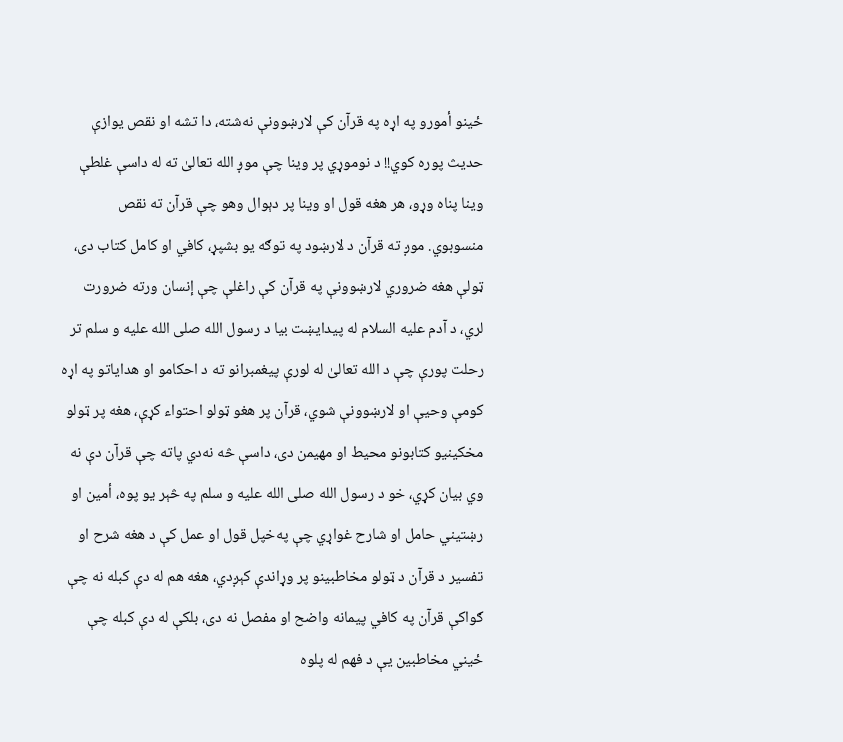ځينو أمورو په اړہ په قرآن كې لارښوونې نه‌شته، دا تشه او نقص يوازې حديث پوره كوي!! د نوموړي پر وينا چې موږ الله تعالیٰ ته له داسې غلطې وينا پناه وړو، هر هغه قول او وينا پر دېوال وهو چې قرآن ته نقص منسوبوي. موږ ته قرآن د لارښود په توګه يو بشپړ، کافي او كامل کتاب دی، ټولې هغه ضروري لارښوونې په قرآن كې راغلې چې إنسان ورته ضرورت لري، د آدم عليه السلام له پيدايښت بيا د رسول الله صلى الله عليه و سلم تر رحلت پورې چې د الله تعالیٰ له لورې پيغمبرانو ته د احكامو او هداياتو په اړه كومې وحيې او لارښوونې شوي، قرآن پر هغو ټولو احتواء كړې، هغه پر ټولو مخكينيو كتابونو محيط او مهيمن دی، داسې څه نه‌دي پاته چې قرآن دې نه وي بيان كړي، خو د رسول الله صلى الله عليه و سلم په څېر يو پوه، أمين او رښتيني حامل او شارح غواړي چې په‌خپل قول او عمل كې د هغه شرح او تفسير د قرآن د ټولو مخاطبينو پر وړاندې كېږدي، هغه هم له دې كبله نه چې ګواکې قرآن په كافي پيمانه واضح او مفصل نه دی، بلكې له دې كبله چې ځيني مخاطبين يې د فهم له پلوه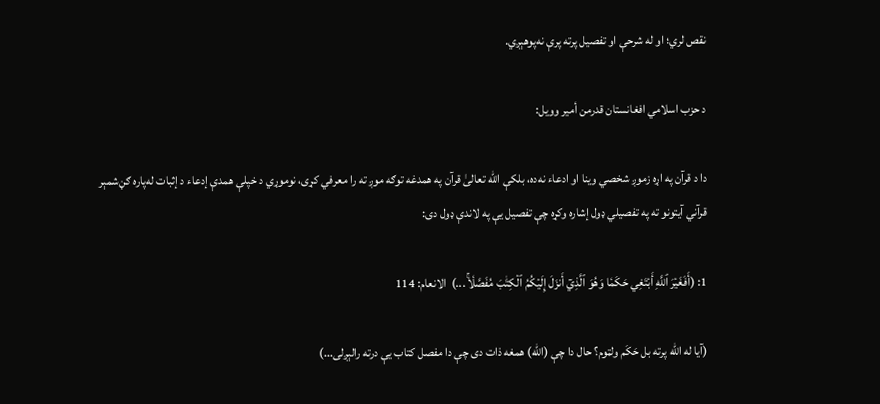نقص لري؛ او له شرحې او تفصيل پرته پرې نه‌پوهېږي.

د حزب اسلامي افغانستان قدرمن أمير وويل:

دا د قرآن په اړہ زموږ شخصي وينا او ادعاء نه‌ده، بلکې الله تعالىٰ قرآن په همدغه توګه موږ ته را معرفي كړى، نوموړي د خپلې همدې إدعاء د إثبات له‌پاره ګڼ‌شمېر قرآني آيتونو ته په تفصيلي ډول إشاره وکړه چې تفصيل يې په لاندې ډول دی:

1: (أَفَغَيۡرَ ٱللَّهِ أَبۡتَغِي حَكَمٗا وَهُوَ ٱلَّذِيٓ أَنزَلَ إِلَيۡكُمُ ٱلۡكِتَٰبَ مُفَصَّلٗاۚ ...)  الانعام: 114

(آيا له الله پرته بل حَكَم ولټوم؟ حال دا چې (الله) همغه ذات دی چې دا مفصل كتاب يې درته رالېږلى...)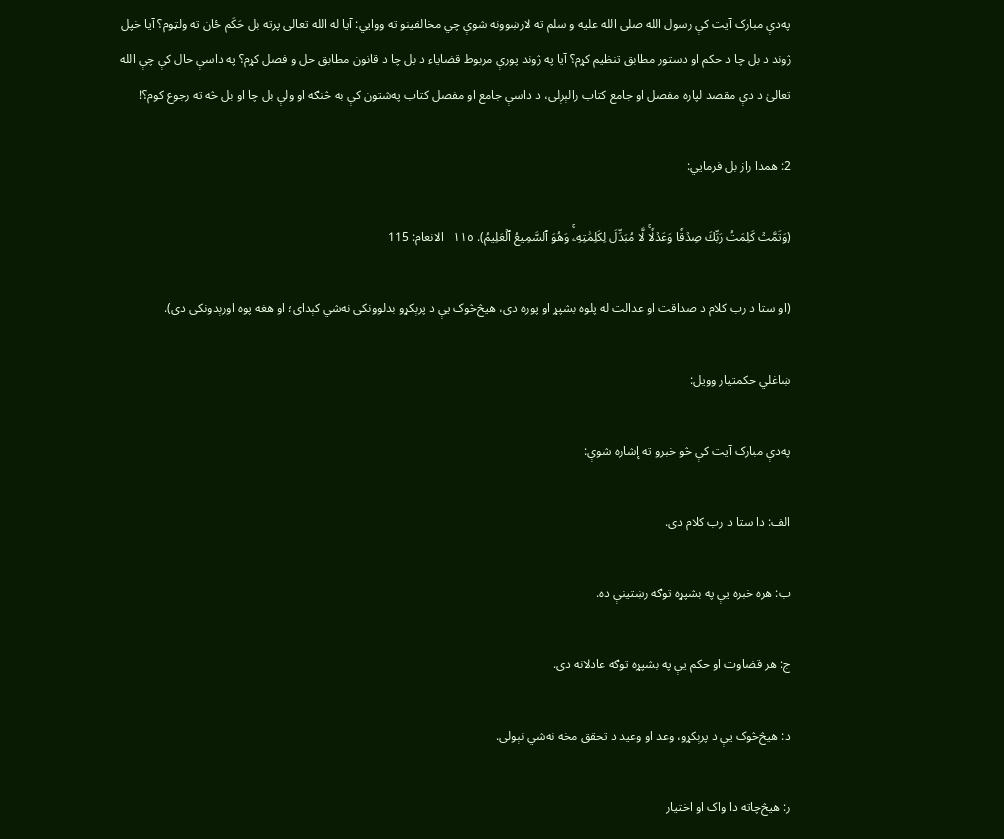په‌دې مبارک آيت كې رسول الله صلى الله عليه و سلم ته لارښوونه شوې چي مخالفينو ته ووايي: آيا له الله تعالى پرته بل حَكَم ځان ته ولټوم؟ آيا خپل ژوند د بل چا د حكم او دستور مطابق تنظيم كړم؟ آيا په ژوند پورې مربوط قضاياء د بل چا د قانون مطابق حل و فصل كړم؟ په داسې حال كې چې الله تعالىٰ د دې مقصد لپاره مفصل او جامع كتاب رالېږلى، د داسې جامع او مفصل كتاب په‌شتون كې به څنګه او ولې بل چا او بل څه ته رجوع كوم؟!

2: همدا راز بل فرمايي:

(وَتَمَّتۡ كَلِمَتُ رَبِّكَ صِدۡقٗا وَعَدۡلٗاۚ لَّا مُبَدِّلَ لِكَلِمَٰتِهِۦۚ وَهُوَ ٱلسَّمِيعُ ٱلۡعَلِيمُ). ١١٥   الانعام: 115

(او ستا د رب كلام د صداقت او عدالت له پلوه بشپړ او پوره دی، هيڅ‌څوک يې د پرېكړو بدلوونكى نه‌شي كېداى؛ او هغه پوه اورېدونكى دی).

ښاغلي حکمتيار وويل:

په‌دې مبارک آيت کې څو خبرو ته إشاره شوې:

الف: دا ستا د رب كلام دی.

ب: هره خبره يې په بشپړہ توګه رښتينې ده.

ج: هر قضاوت او حكم يې په بشپړہ توګه عادلانه دی.

د: هيڅ‌څوک يې د پرېكړو، وعد او وعيد د تحقق مخه نه‌شي نېولى.

ر: هيڅ‌چاته دا واک او اختيار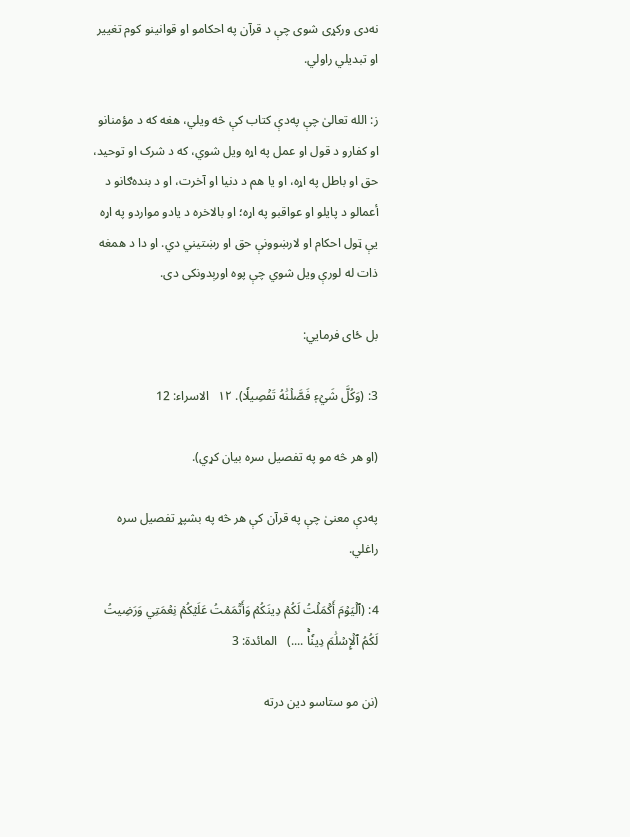نه‌دی وركړى شوى چې د قرآن په احكامو او قوانينو كوم تغيير او تبديلي راولي.

ز: الله تعالىٰ چې په‌دې كتاب كې څه ويلي، هغه كه د مؤمنانو او كفارو د قول او عمل په اړہ ويل شوي، كه د شرک او توحيد، حق او باطل په اړه، او يا هم د دنيا او آخرت، او د بنده‌ګانو د أعمالو د پايلو او عواقبو په اړہ؛ او بالاخره د يادو مواردو په اړه يې ټول احكام او لارښوونې حق او رښتيني دي. او دا د همغه ذات له لورې ويل شوي چې پوه اورېدونكى دی.

بل ځای فرمايي:

3: (وَكُلَّ شَيۡءٖ فَصَّلۡنَٰهُ تَفۡصِيلٗا). ١٢   الاسراء: 12

(او هر څه مو په تفصيل سره بيان كړي).

په‌دې معنیٰ چې په قرآن كې هر څه په بشپړ تفصيل سره راغلي.

4: (ٱلۡيَوۡمَ أَكۡمَلۡتُ لَكُمۡ دِينَكُمۡ وَأَتۡمَمۡتُ عَلَيۡكُمۡ نِعۡمَتِي وَرَضِيتُ لَكُمُ ٱلۡإِسۡلَٰمَ دِينٗاۚ ....)   المائدة: 3

(نن مو ستاسو دين درته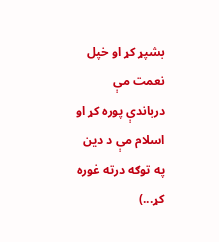بشپړ كړ او خپل نعمت مې درباندې پوره كړ او اسلام مې د دين په توګه درته غوره كړ...)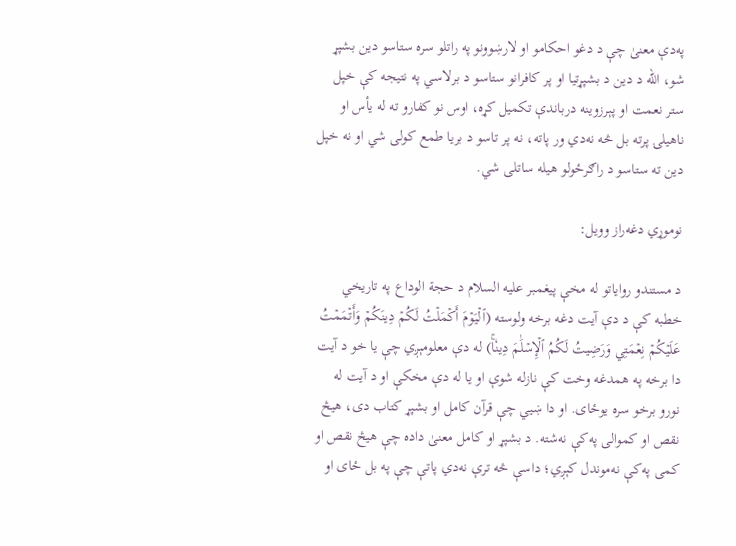په‌دې معنیٰ چې د دغو احكامو او لارښوونو په راتلو سره ستاسو دين بشپړ شو، الله د دين د بشپړتيا او پر كافرانو ستاسو د برلاسي په نتيجه كې خپل ستر نعمت او پېرزوينه درباندې تکميل كړہ، اوس نو کفارو ته له يأس او ناهيلۍ پرته بل څه نه‌دي ور پاته، نه پر تاسو د بريا طمع كولى شي او نه خپل دين ته ستاسو د راګرځولو هيله ساتلى شي.

نوموړي دغه‌راز وويل:

د مستندو رواياتو له مخې پيغمبر عليه السلام د حجة الوداع په تاريخي خطبه كې د دې آيت دغه برخه ولوسته (ٱلۡيَوۡمَ أَكۡمَلۡتُ لَكُمۡ دِينَكُمۡ وَأَتۡمَمۡتُ عَلَيۡكُمۡ نِعۡمَتِي وَرَضِيتُ لَكُمُ ٱلۡإِسۡلَٰمَ دِينٗاۚ) له دې معلومېږي چې يا خو د آيت دا برخه په‌ همدغه وخت كې نازله شوې او يا له دې مخكې او د آيت له نورو برخو سره يوځاى. او دا ښيي چې قرآن كامل او بشپړ کتاب دی، هيڅ نقص او كموالى په‌كې نه‌شته. د بشپړ او كامل معنیٰ داده چې هيڅ نقص او كمى په‌كې نه‌موندل کېږي؛ داسې څه ترې نه‌دي پاتې چې په بل ځاى او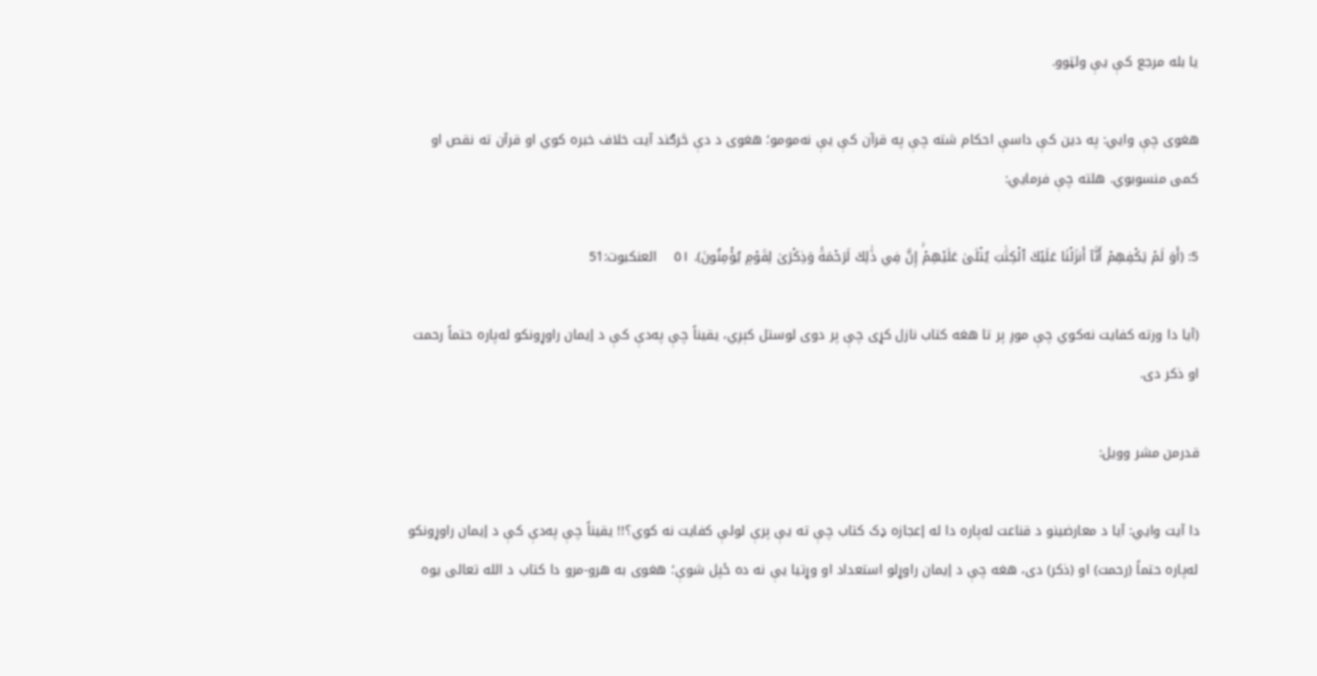يا بله مرجع كې یې ولټوو.

هغوی چې وايي: په دين كې داسې احكام شته چې په قرآن كې يې نه‌مومو؛ هغوى د دې څرګند آيت خلاف خبره كوي او قرآن ته نقص او كمى منسوبوي. هلته چې فرمايي:

5: (أَوَ لَمۡ يَكۡفِهِمۡ أَنَّآ أَنزَلۡنَا عَلَيۡكَ ٱلۡكِتَٰبَ يُتۡلَىٰ عَلَيۡهِمۡۚ إِنَّ فِي ذَٰلِكَ لَرَحۡمَةٗ وَذِكۡرَىٰ لِقَوۡمٖ يُؤۡمِنُونَ). ٥١    العنكبوت:51

(آيا دا ورته كفايت نه‌كوي چې موږ پر تا هغه كتاب نازل كړى چې پر دوى لوستل كېږي، يقيناً چې په‌دې كې د إيمان راوړونكو له‌پاره حتماً رحمت او ذكر دی.

قدرمن مشر وويل:

دا آيت وايي: آيا د معارضينو د قناعت له‌پاره دا له إعجازه ډک كتاب چې ته يې پرې لولې كفايت نه كوي؟!! يقيناً چې په‌دې كې د إيمان راوړونكو له‌پاره حتماً (رحمت) او (ذكر) دی، هغه چې د إيمان راوړلو استعداد او وړتيا يې نه ده ځپل شوې؛ هغوى به هرو-مرو دا كتاب د الله تعالى يوه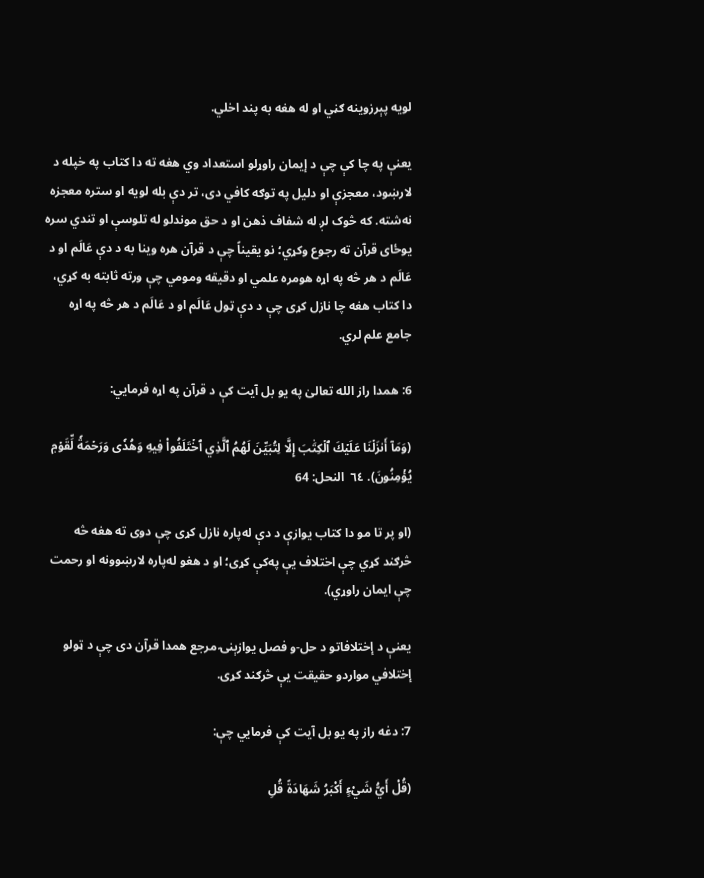لويه پېرزوينه ګڼي او له هغه به پند اخلي.

يعنې په چا كې چې د إيمان راوړلو استعداد وي هغه ته دا كتاب په خپله د لارښود، معجزې او دليل په توګه كافي دی، تر دې بله لويه او ستره معجزه نه‌شته. كه څوک لږ له شفاف ذهن او د حق موندلو له تلوسې او تندي سره يوځای قرآن ته رجوع وكړي؛ نو يقيناً چې د قرآن هره وينا به د دې عَالَم او د عَالَم د هر څه په اړہ هومره علمي او دقيقه ومومي چې ورته ثابته به کړي، دا كتاب هغه چا نازل كړى چې د دې ټول عَالَم او د عَالَم د هر څه په اړہ جامع علم لري.

6: همدا راز الله تعالىٰ په يو بل آيت کې د قرآن په اړه فرمايي:

(وَمَآ أَنزَلۡنَا عَلَيۡكَ ٱلۡكِتَٰبَ إِلَّا لِتُبَيِّنَ لَهُمُ ٱلَّذِي ٱخۡتَلَفُواْ فِيهِ وَهُدٗى وَرَحۡمَةٗ لِّقَوۡمٖ يُؤۡمِنُونَ). ٦٤  النحل: 64

(او پر تا مو دا كتاب يوازې د دې له‌پاره نازل كړى چې دوى ته هغه څه څرګند كړي چې اختلاف يې په‌كې كړى؛ او د هغو له‌پاره لارښوونه او رحمت چې ايمان راوړي).

يعنې د إختلافاتو د حل-و فصل يوازېنۍ مرجع همدا قرآن دی چې د ټولو إختلافي مواردو حقيقت يې څرګند كړى.

7: دغه راز په يو بل آيت کې فرمايي چې:

(قُلْ أَيُّ شَيْءٍ أَكْبَرُ شَهَادَةً قُلِ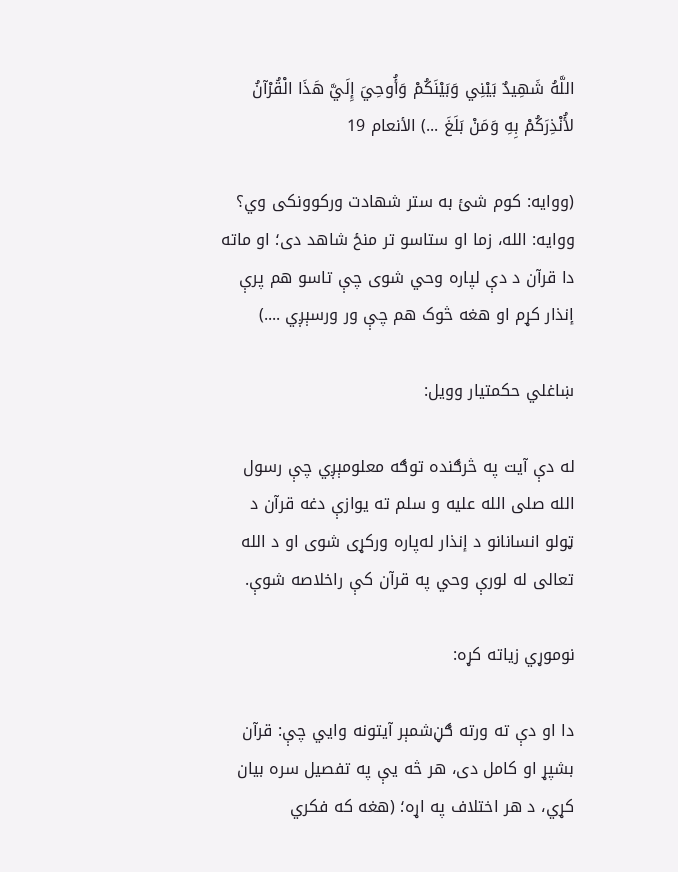اللَّهُ شَهِيدٌ بَيْنِي وَبَيْنَكُمْ وَأُوحِيَ إِلَيَّ هَذَا الْقُرْآنُ لأُنْذِرَكُمْ بِهِ وَمَنْ بَلَغَ ...) الأنعام 19

(ووايه: كوم شئ به ستر شهادت وركوونكى وي؟ ووايه: الله، زما او ستاسو تر منځ شاهد دی؛ او ماته دا قرآن د دې لپاره وحي شوى چې تاسو هم پرې إنذار كړم او هغه څوک هم چې ور ورسېږي ....)

ښاغلي حکمتيار وويل:

له دې آيت په څرګنده توګه معلومېږي چې رسول الله صلى الله عليه و سلم ته يوازې دغه قرآن د ټولو انسانانو د إنذار له‌پاره وركړى شوى او د الله تعالى له لورې وحي په قرآن كې راخلاصه شوې.

نوموړي زياته کړه:

دا او دې ته ورته ګڼ‌شمېر آيتونه وايي چې: قرآن بشپړ او كامل دی، هر څه يې په تفصيل سره بيان كړي، د هر اختلاف په اړہ؛ (هغه كه فكري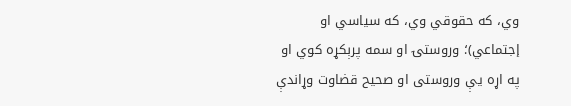وي، كه حقوقي وي، كه سياسي او إجتماعي)؛ وروستۍ او سمه پرېكړہ كوي او په اړه يې وروستى او صحيح قضاوت وړاندې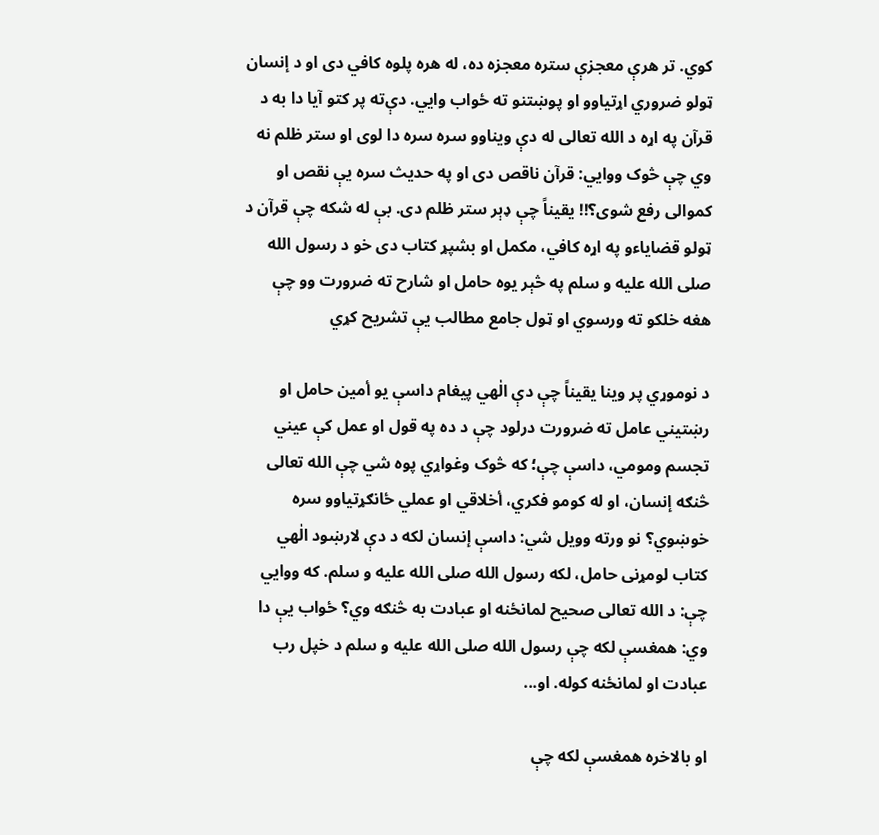كوي. تر هرې معجزې ستره معجزه ده، له هره پلوه كافي دی او د إنسان ټولو ضروري اړتياوو او پوښتنو ته ځواب وايي. دې‌ته پر کتو آيا دا به د قرآن په اړہ د الله تعالى له دې ويناوو سره سره دا لوى او ستر ظلم نه وي چې څوک ووايي: قرآن ناقص دی او په حديث سره يې نقص او كموالى رفع شوى؟!! يقيناً چې ډېر ستر ظلم دی. بې له شکه چې قرآن د ټولو قضاياءو په اړه كافي، مكمل او بشپړ کتاب دی خو د رسول الله صلى الله عليه و سلم په څېر يوه حامل او شارح ته ضرورت وو چې هغه خلكو ته ورسوي او ټول جامع مطالب يې تشريح كړي

د نوموړي پر وينا يقيناً چې دې الٰهي پيغام داسې يو أمين حامل او رښتيني عامل ته ضرورت درلود چې د ده په قول او عمل كې عيني تجسم ومومي، داسې چې؛ كه څوک وغواړي پوه شي چې الله تعالى څنګه إنسان، او له كومو فكري، أخلاقي او عملي ځانګړتياوو سره خوښوي؟ نو ورته وويل شي: داسې إنسان لكه د دې لارښود الٰهي كتاب لومړنى حامل، لكه رسول الله صلى الله عليه و سلم. كه ووايي چې: د الله تعالى صحيح لمانځنه او عبادت به څنګه وي؟ ځواب يې دا وي: همغسې لكه چې رسول الله صلى الله عليه و سلم د خپل رب عبادت او لمانځنه كوله. او...

او بالاخره همغسې لكه چې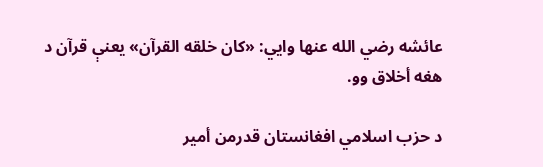عائشه رضي الله عنها وايي: «كان خلقه القرآن» يعنې قرآن د هغه أخلاق وو.

د حزب اسلامي افغانستان قدرمن أمير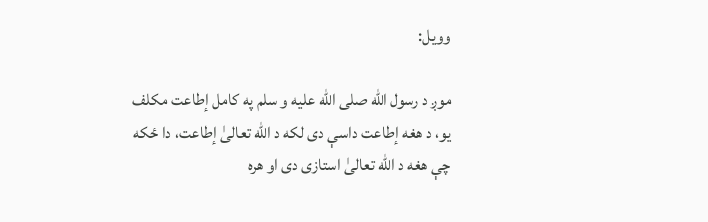وويل:

موږ د رسول الله صلى الله عليه و سلم په كامل إطاعت مكلف يو، د هغه إطاعت داسې دی لكه د الله تعالىٰ إطاعت، دا ځكه چې هغه د الله تعالىٰ استازى دی او هره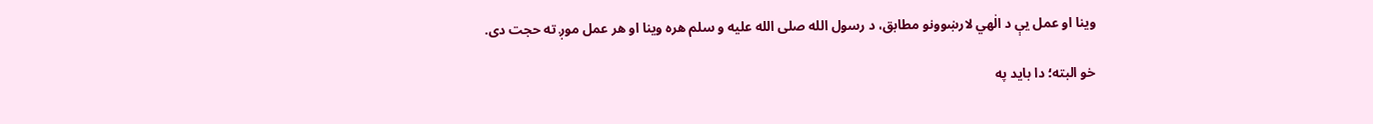وينا او عمل يې د الٰهي لارښوونو مطابق، د رسول الله صلى الله عليه و سلم هره وينا او هر عمل موږ ته حجت دی.

خو البته؛ دا بايد په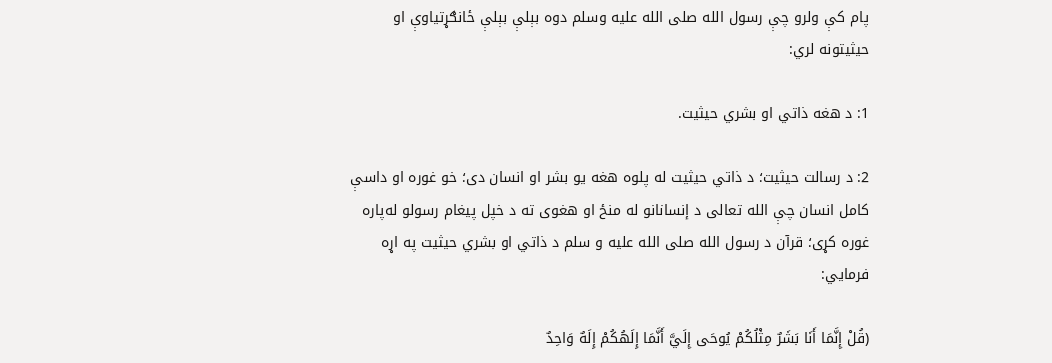پام كې ولرو چې رسول الله صلی الله عليه وسلم دوه بېلې بېلې ځانګړتياوې او حيثيتونه لري:

1: د هغه ذاتي او بشري حيثيت.

2: د رسالت حيثيت؛ د ذاتي حيثيت له پلوه هغه يو بشر او انسان دی؛ خو غوره او داسې كامل انسان چې الله تعالى د إنسانانو له منځ او هغوی ته د خپل پيغام رسولو له‌پاره غوره كړى؛ قرآن د رسول الله صلى الله عليه و سلم د ذاتي او بشري حيثيت په اړه فرمايي:

(قُلْ إِنَّمَا أَنَا بَشَرٌ مِثْلُكُمْ يُوحَى إِلَيَّ أَنَّمَا إِلَهُكُمْ إِلَهٌ وَاحِدٌ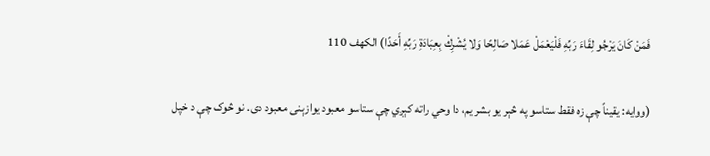فَمَنْ كَانَ يَرْجُو لِقَاءَ رَبِّهِ فَلْيَعْمَلْ عَمَلا صَالِحًا وَلا يُشْرِكْ بِعِبَادَةِ رَبِّهِ أَحَدًا) الكهف 110

(ووايه: يقيناً چې زه فقط ستاسو په څېر يو بشر يم، دا وحي راته كېږي چې ستاسو معبود يوازېنى معبود دی. نو څوک چې د خپل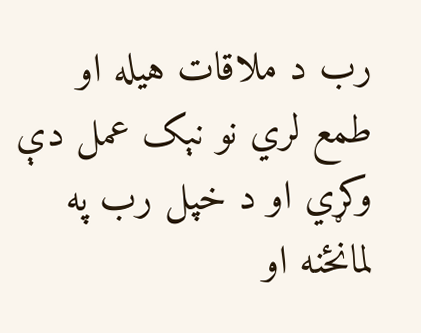رب د ملاقات هيله او طمع لري نو نېک عمل دې وكړي او د خپل رب په لمانځنه او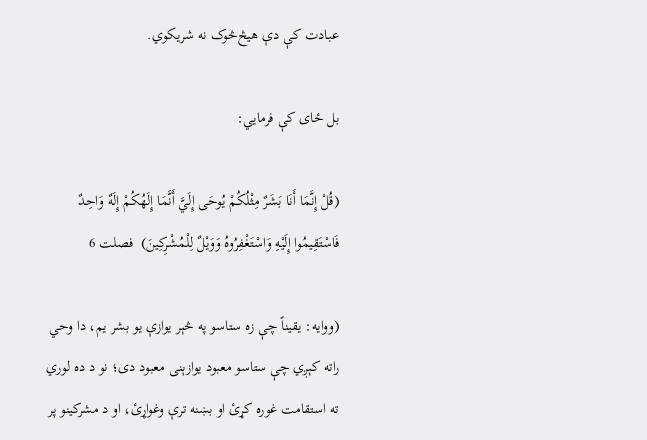عبادت كې دې هيڅ‌څوک نه شريكوي.

بل ځای کې فرمايي:

(قُلْ إِنَّمَا أَنَا بَشَرٌ مِثْلُكُمْ يُوحَى إِلَيَّ أَنَّمَا إِلَهُكُمْ إِلَهٌ وَاحِدٌ فَاسْتَقِيمُوا إِلَيْهِ وَاسْتَغْفِرُوهُ وَوَيْلٌ لِلْمُشْرِكِينَ)  فصلت 6

(ووايه: يقيناً چې زه ستاسو په څېر يوازې يو بشر يم، دا وحي راته كېږي چې ستاسو معبود يوازېنى معبود دی؛ نو د ده لوري ته استقامت غوره كړئ او بښنه ترې وغواړئ، او د مشركينو پر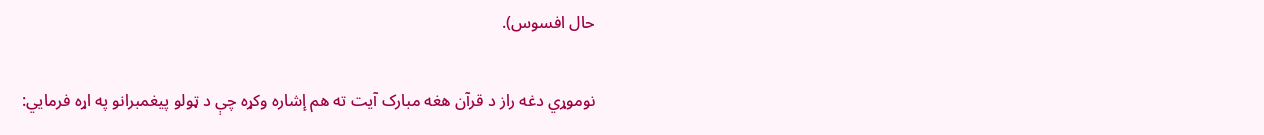حال افسوس).

نوموړي دغه راز د قرآن هغه مبارک آيت ته هم إشاره وکړه چې د ټولو پيغمبرانو په اړه فرمايي: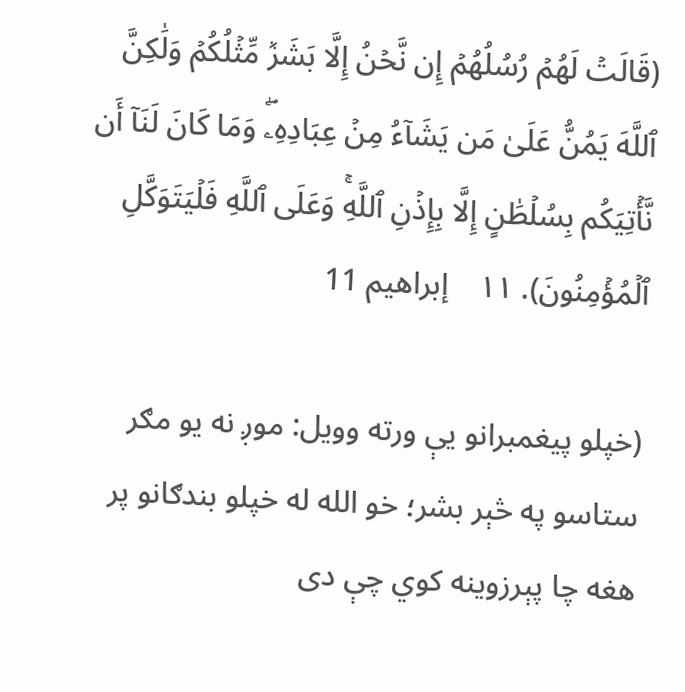(قَالَتۡ لَهُمۡ رُسُلُهُمۡ إِن نَّحۡنُ إِلَّا بَشَرٞ مِّثۡلُكُمۡ وَلَٰكِنَّ ٱللَّهَ يَمُنُّ عَلَىٰ مَن يَشَآءُ مِنۡ عِبَادِهِۦۖ وَمَا كَانَ لَنَآ أَن نَّأۡتِيَكُم بِسُلۡطَٰنٍ إِلَّا بِإِذۡنِ ٱللَّهِۚ وَعَلَى ٱللَّهِ فَلۡيَتَوَكَّلِ ٱلۡمُؤۡمِنُونَ). ١١    إبراهيم 11

(خپلو پيغمبرانو يې ورته وويل: موږ نه يو مګر ستاسو په څېر بشر؛ خو الله له خپلو بندګانو پر هغه چا پېرزوينه كوي چې دى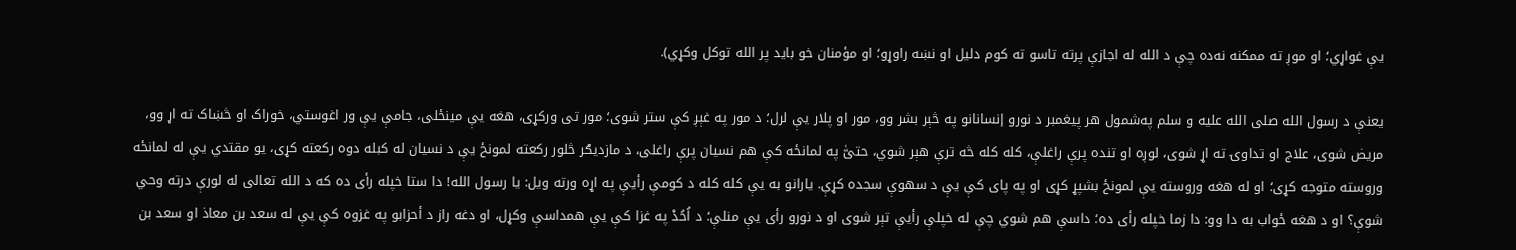يې غواړي؛ او موږ ته ممكنه نه‌ده چې د الله له اجازې پرته تاسو ته كوم دليل او نښه راوړو؛ او مؤمنان خو بايد پر الله توكل وكړي).

يعنې د رسول الله صلى الله عليه و سلم په‌شمول هر پيغمبر د نورو إنسانانو په څېر بشر وو، مور او پلار يې لرل؛ د مور په غېږ كې ستر شوى؛ مور تى وركړى، هغه يې مينځلى، جامې يې ور اغوستي، خوراک او څښاک ته اړ وو، مريض شوى، علاج او تداوۍ ته اړ شوى، لوږه او تنده پرې راغلې، كله كله څه ترې هېر شوي، حتیّٰ په لمانځه كې هم نسيان پرې راغلى، د مازديګر څلور ركعته لمونځ يې د نسيان له كبله دوه ركعته كړى، يو مقتدي يې له لمانځه وروسته متوجه كړى؛ او له هغه وروسته يې لمونځ بشپړ كړى او په پاى كې يې د سهوې سجده كړې. يارانو به يې كله كله د كومې رأيې په اړه ورته ويل: يا رسول الله! دا ستا خپله رأى ده كه د الله تعالى له لورې درته وحي شوې؟ او د هغه ځواب به دا وو: دا زما خپله رأى ده؛ داسې هم شوي چې له خپلې رأيې تېر شوى او د نورو رأى يې منلې؛ د اُحُدْ په غزا كې يې همداسې وكړل، او دغه راز د أحزابو په غزوه كې يې له سعد بن معاذ او سعد بن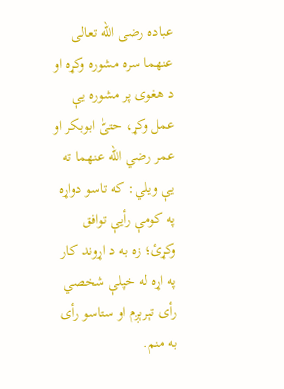عباده رضی الله تعالی عنهما سره مشوره وكړه او د هغوی پر مشوره يې عمل وکړ، حتیّٰ ابوبكر او عمر رضي الله عنهما ته يې ويلي: كه تاسو دواړه په كومې رأيې توافق وكړئ؛ زه به د اړوند كار په اړه له خپلې شخصي رأى تېرېږم او ستاسو رأى به منم.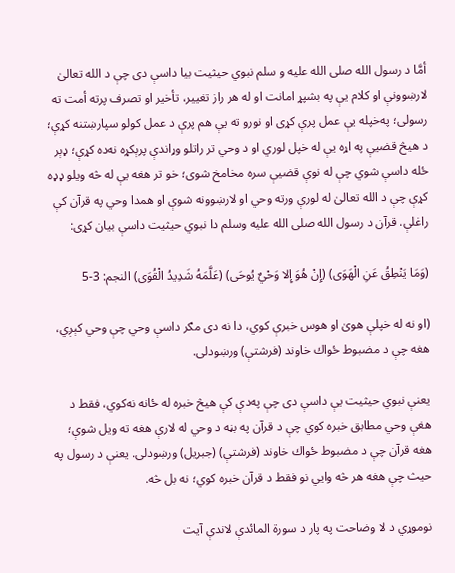أمَّا د رسول الله صلى الله عليه و سلم نبوي حيثيت بيا داسې دی چې د الله تعالىٰ لارښوونې او كلام يې په بشپړ امانت او له هر راز تغيير، تأخير او تصرف پرته أمت ته رسولى؛ په‌خپله يې عمل پرې كړى او نورو ته يې هم پرې د عمل كولو سپارښتنه كړې؛ د هيڅ قضيې په اړه يې له خپل لوري او د وحي تر راتلو وړاندې پرېكړه نه‌ده كړې؛ ډېر ځله داسې شوي چې له نوې قضيې سره مخامخ شوى؛ خو تر هغه يې له څه ويلو ډډه كړې چې د الله تعالىٰ له لورې ورته وحي او لارښوونه شوې او همدا وحي په قرآن كې راغلې. قرآن د رسول الله صلی الله عليه وسلم دا نبوي حيثيت داسې بيان كړى:

(وَمَا يَنْطِقُ عَنِ الْهَوَى) (إِنْ هُوَ إِلا وَحْيٌ يُوحَى) (عَلَّمَهُ شَدِيدُ الْقُوَى) النجم: 3-5

(او نه له خپلې هوىٰ او هوس خبرې كوي، دا نه دی مګر داسې وحي چې وحي كېږي، هغه چې د مضبوط ځواك خاوند (فرشتې) ورښودلى.

يعنې نبوي حيثيت يې داسې دی چې په‌دې كې هيڅ خبره له ځانه نه‌كوي، فقط د هغې وحي مطابق خبره كوي چې د قرآن په بڼه د وحي له لارې هغه ته ويل شوې؛ هغه قرآن چې د مضبوط ځواك خاوند (فرشتې) (جبريل) ورښودلى. يعنې د رسول په حيث چې هغه هر څه وايي نو فقط د قرآن خبره كوي؛ نه بل څه.

نوموړي د لا وضاحت په‌ پار د سورة المائدې لاندې آيت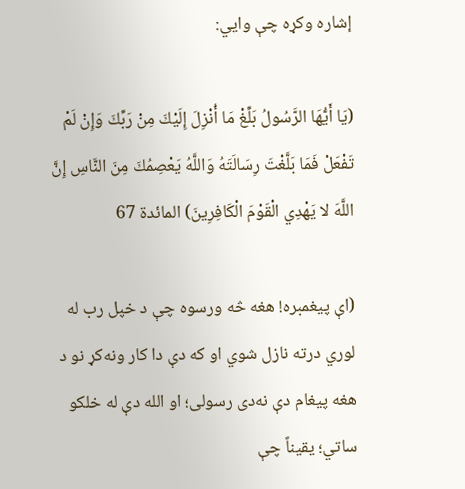إشاره وکړه چې وايي:

(يَا أَيُّهَا الرَّسُولُ بَلِّغْ مَا أُنْزِلَ إِلَيْكَ مِنْ رَبِّكَ وَإِنْ لَمْ تَفْعَلْ فَمَا بَلَّغْتَ رِسَالَتَهُ وَاللَّهُ يَعْصِمُكَ مِنَ النَّاسِ إِنَّ اللَّهَ لا يَهْدِي الْقَوْمَ الْكَافِرِينَ) المائدة 67

(اې پيغمبره! هغه څه ورسوه چې د خپل رب له لوري درته نازل شوي او كه دې دا کار ونه‌كړ نو د هغه پيغام دې نه‌دی رسولى؛ او الله دې له خلكو ساتي؛ يقيناً چې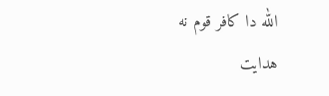الله دا كافر قوم نه هدايت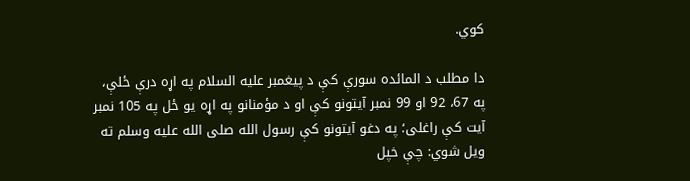كوي.

دا مطلب د المائده سورې كې د پيغمبر عليه السلام په اړه درې ځلې، په 67، 92 او 99 نمبر آيتونو كې او د مؤمنانو په اړه يو ځل په 105 نمبر آيت كې راغلى؛ په دغو آيتونو كې رسول الله صلی الله عليه وسلم ته ويل شوي: چې خپل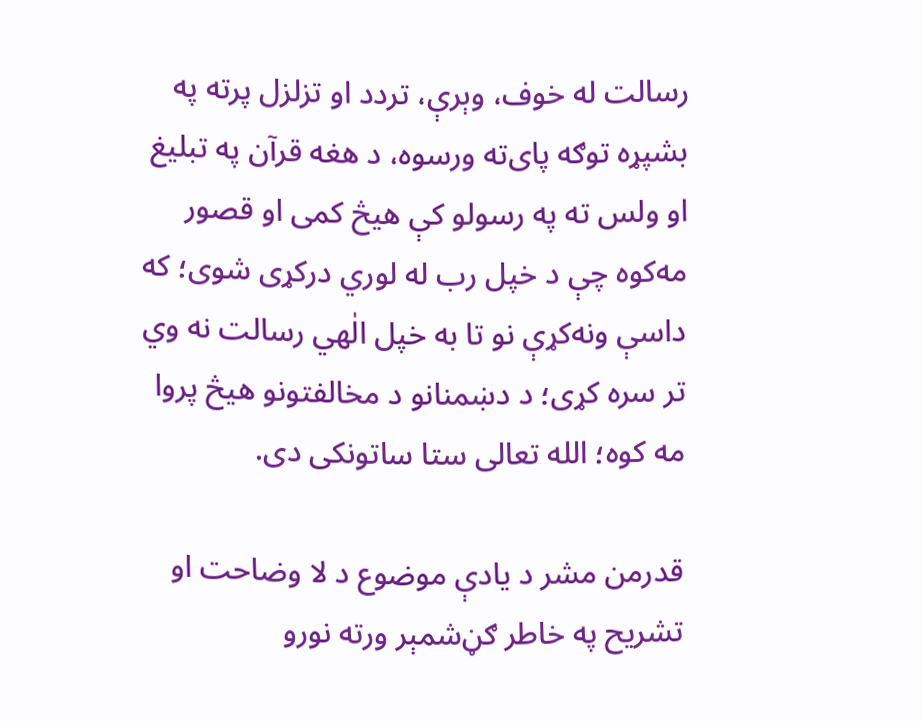رسالت له خوف، وېرې، تردد او تزلزل پرته په بشپړه توګه پاى‌ته ورسوه، د هغه قرآن په تبليغ او ولس ته په رسولو كې هيڅ كمى او قصور مه‌كوه چې د خپل رب له لوري دركړى شوى؛ كه داسې ونه‌كړې نو تا به خپل الٰهي رسالت نه وي تر سره كړى؛ د دښمنانو د مخالفتونو هيڅ پروا مه كوه؛ الله تعالى ستا ساتونكى دی.

قدرمن مشر د يادې موضوع د لا وضاحت او تشريح په خاطر ګڼ‌شمېر ورته نورو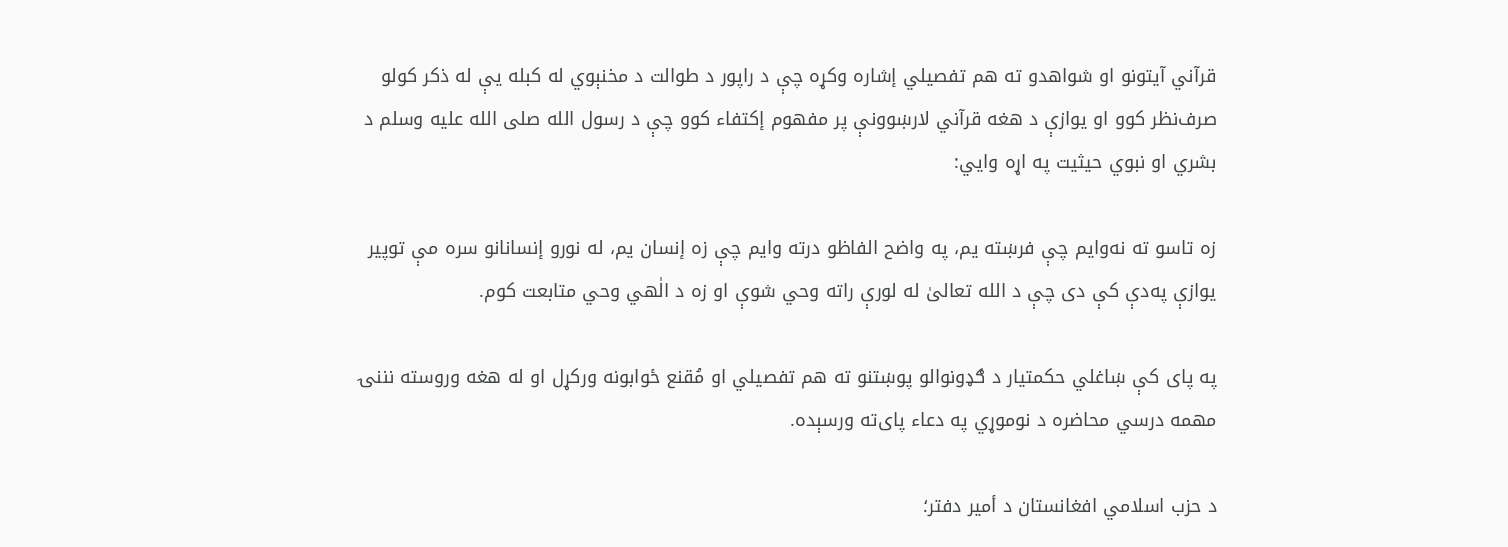قرآني آيتونو او شواهدو ته هم تفصيلي إشاره وکړه چې د راپور د طوالت د مخنېوي له کبله يې له ذکر کولو صرف‌نظر کوو او يوازې د هغه قرآني لارښوونې پر مفهوم إکتفاء کوو چې د رسول الله صلی الله عليه وسلم د بشري او نبوي حيثيت په اړه وايي:

زه تاسو ته نه‌وايم چې فرښته يم، په واضح الفاظو درته وايم چې زه إنسان يم، له نورو إنسانانو سره مې توپير يوازې په‌دې كې دی چې د الله تعالىٰ له لورې راته وحي شوې او زه د الٰهي وحي متابعت كوم.

په پای کې ښاغلي حکمتيار د ګډونوالو پوښتنو ته هم تفصيلي او مُقنع ځوابونه ورکړل او له هغه وروسته نننۍ مهمه درسي محاضره د نوموړي په دعاء پای‌ته ورسېده.

د حزب اسلامي افغانستان د أمير دفتر؛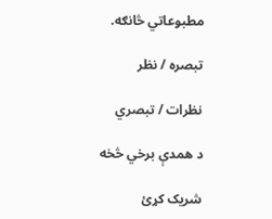مطبوعاتي څانګه.

تبصره / نظر

نظرات / تبصري

د همدې برخي څخه

شریک کړئ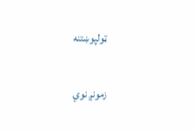ټولپوښتنه

زمونږ نوي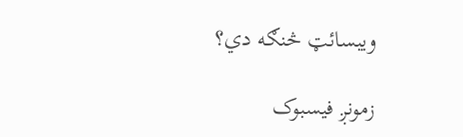ویبسائټ څنګه دي؟

زمونږ فيسبوک